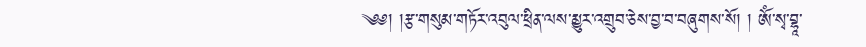༄༅། །རྩ་གསུམ་གཏོར་འབུལ་ཕྲིན་ལས་མྱུར་འགྲུབ་ཅེས་བྱ་བ་བཞུགས་སོ། ། ཨོཾ་སྭ་བྷཱ་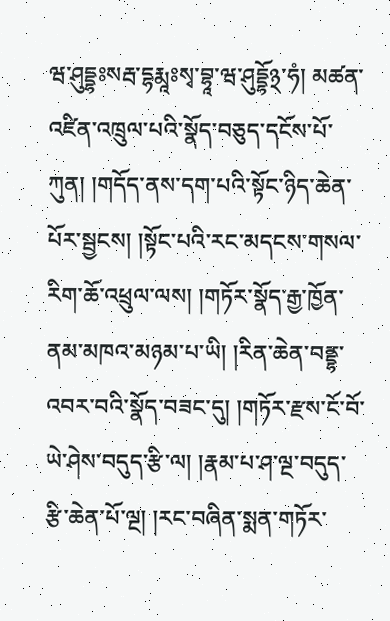ཝ་ཤུདྡྷཿསརྦ་དྷརྨཱཿསྭ་བྷཱ་ཝ་ཤུདྡྷོ྅་ཧཾ། མཚན་འཛིན་འཁྲུལ་པའི་སྣོད་བཅུད་དངོས་པོ་ཀུན། །གདོད་ནས་དག་པའི་སྟོང་ཉིད་ཆེན་པོར་སྦྱངས། །སྟོང་པའི་རང་མདངས་གསལ་རིག་ཆོ་འཕྲུལ་ལས། །གཏོར་སྣོད་རྒྱ་ཁྱོན་ནམ་མཁའ་མཉམ་པ་ཡི། །རིན་ཆེན་བནྡྷ་འབར་བའི་སྣོད་བཟང་དུ། །གཏོར་རྫས་ངོ་བོ་ཡེ་ཤེས་བདུད་རྩི་ལ། །རྣམ་པ་ཤ་ལྔ་བདུད་རྩི་ཆེན་པོ་ལྔ། །རང་བཞིན་སྨན་གཏོར་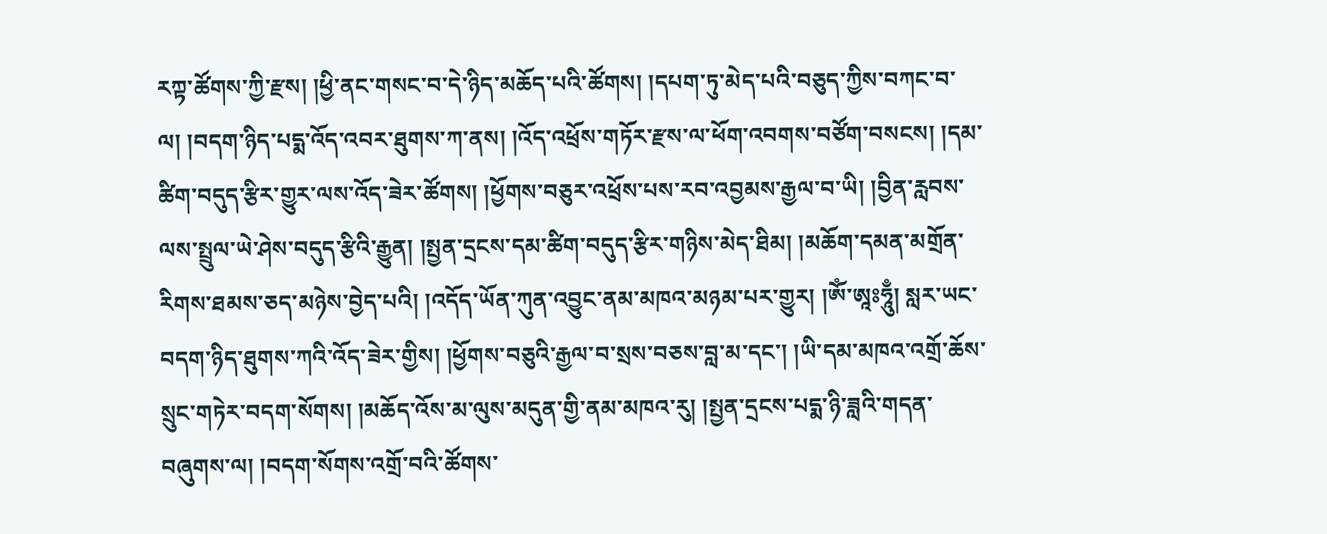རཀྟ་ཚོགས་ཀྱི་རྫས། །ཕྱི་ནང་གསང་བ་དེ་ཉིད་མཆོད་པའི་ཚོགས། །དཔག་ཏུ་མེད་པའི་བཅུད་ཀྱིས་བཀང་བ་ལ། །བདག་ཉིད་པདྨ་འོད་འབར་ཐུགས་ཀ་ནས། །འོད་འཕྲོས་གཏོར་རྫས་ལ་ཕོག་འབགས་བཙོག་བསངས། །དམ་ཚིག་བདུད་རྩིར་གྱུར་ལས་འོད་ཟེར་ཚོགས། །ཕྱོགས་བཅུར་འཕྲོས་པས་རབ་འབྱམས་རྒྱལ་བ་ཡི། །བྱིན་རླབས་ལས་སྤྲུལ་ཡེ་ཤེས་བདུད་རྩིའི་རྒྱུན། །སྤྱན་དྲངས་དམ་ཚིག་བདུད་རྩིར་གཉིས་མེད་ཐིམ། །མཆོག་དམན་མགྲོན་རིགས་ཐམས་ཅད་མཉེས་བྱེད་པའི། །འདོད་ཡོན་ཀུན་འབྱུང་ནམ་མཁའ་མཉམ་པར་གྱུར། །ཨོཾ་ཨཱཿཧཱུྃ། སླར་ཡང་བདག་ཉིད་ཐུགས་ཀའི་འོད་ཟེར་གྱིས། །ཕྱོགས་བཅུའི་རྒྱལ་བ་སྲས་བཅས་བླ་མ་དང་། །ཡི་དམ་མཁའ་འགྲོ་ཆོས་སྲུང་གཏེར་བདག་སོགས། །མཆོད་འོས་མ་ལུས་མདུན་གྱི་ནམ་མཁའ་རུ། །སྤྱན་དྲངས་པདྨ་ཉི་ཟླའི་གདན་བཞུགས་ལ། །བདག་སོགས་འགྲོ་བའི་ཚོགས་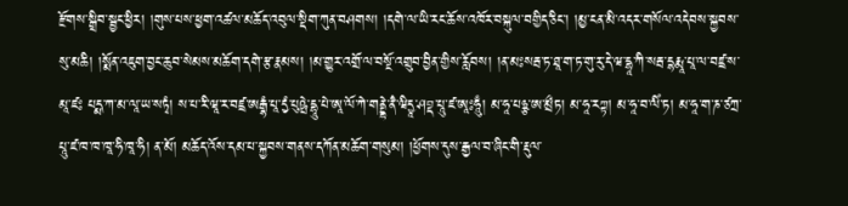རྫོགས་སྒྲིབ་སྦྱང་ཕྱིར། །གུས་པས་ཕྱག་འཚལ་མཆོད་འབུལ་སྡིག་ཀུན་བཤགས། །དགེ་ལ་ཡི་རང་ཆོས་འཁོར་བསྐུལ་བགྱིད་ཅིང་། །མྱ་ངན་མི་འདར་གསོལ་འདེབས་སྐྱབས་སུ་མཆི། །སྨོན་འཇུག་བྱང་ཆུབ་སེམས་མཆོག་དགེ་རྩ་རྣམས། །མ་གྱུར་འགྲོ་ལ་བསྔོ་འགྲུབ་བྱིན་གྱིས་རློབས། །ན་མཿསརྦ་ཏ་ཐཱ་ག་ཏ་གུ་རུ་དེ་ཝ་དྷཱ་ཀི་སརྦ་དྷརྨཱ་པཱ་ལ་བཛྲ་ས་མཱ་ཛཿ པདྨ་ཀ་མ་ལཱ་ཡ་སཏྭཾ། ས་པ་རི་ཝཱ་ར་བཛྲ་ཨརྒྷཾ་པཱ་དྱཾ་པུཥྤེ་དྷཱུ་པེ་ཨཱ་ལོ་ཀེ་གནྡྷེ་ནཻ་ཝིདྱཱ་ཤབྡ་པཱུ་ཛ་ཨཱཿཧཱུྃ། མ་ཧཱ་པཉྩ་ཨ་མྲྀཏ། མ་ཧཱ་རཀྟ། མ་ཧཱ་བ་ལིཾ་ཏ། མ་ཧཱ་ག་ཎ་ཙཀྲ་པཱུ་ཛ་ཁ་ཁ་ཁཱ་ཧི་ཁཱ་ཧི། ན་མོ། མཆོད་འོས་དམ་པ་སྐྱབས་གནས་དཀོན་མཆོག་གསུམ། །ཕྱོགས་དུས་རྒྱལ་བ་ཞིང་གི་རྡུལ་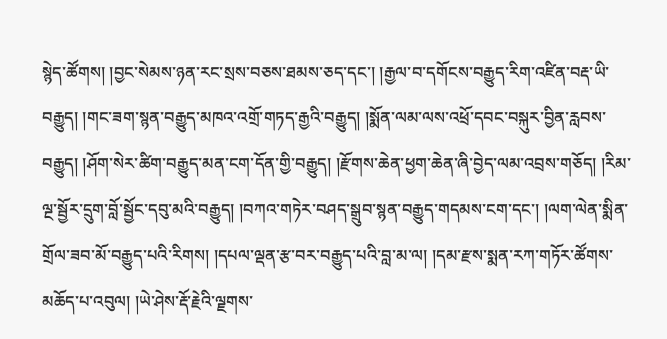སྙེད་ཚོགས། །བྱང་སེམས་ཉན་རང་སྲས་བཅས་ཐམས་ཅད་དང་། །རྒྱལ་བ་དགོངས་བརྒྱུད་རིག་འཛིན་བརྡ་ཡི་བརྒྱུད། །གང་ཟག་སྙན་བརྒྱུད་མཁའ་འགྲོ་གཏད་རྒྱའི་བརྒྱུད། །སྨོན་ལམ་ལས་འཕྲོ་དབང་བསྐུར་བྱིན་རླབས་བརྒྱུད། །ཤོག་སེར་ཚིག་བརྒྱུད་མན་ངག་དོན་གྱི་བརྒྱུད། །རྫོགས་ཆེན་ཕྱག་ཆེན་ཞི་བྱེད་ལམ་འབྲས་གཅོད། །རིམ་ལྔ་སྦྱོར་དྲུག་བློ་སྦྱོང་དབུ་མའི་བརྒྱུད། །བཀའ་གཏེར་བཤད་སྒྲུབ་སྙན་བརྒྱུད་གདམས་ངག་དང་། །ལག་ལེན་སྨིན་གྲོལ་ཟབ་མོ་བརྒྱུད་པའི་རིགས། །དཔལ་ལྡན་རྩ་བར་བརྒྱུད་པའི་བླ་མ་ལ། །དམ་རྫས་སྨན་རཀ་གཏོར་ཚོགས་མཆོད་པ་འབུལ། །ཡེ་ཤེས་རྡོ་རྗེའི་ལྗགས་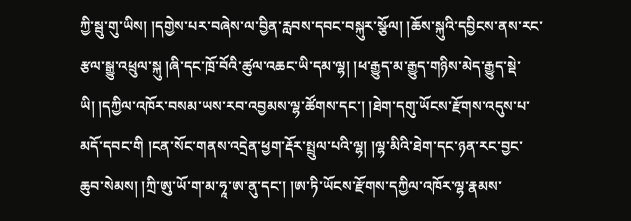ཀྱི་སྦུ་གུ་ཡིས། །དགྱེས་པར་བཞེས་ལ་བྱིན་རླབས་དབང་བསྐུར་སྩོལ། །ཆོས་སྐུའི་དབྱིངས་ནས་རང་རྩལ་སྒྱུ་འཕྲུལ་སྐུ །ཞི་དང་ཁྲོ་བོའི་ཚུལ་འཆང་ཡི་དམ་ལྷ། །ཕ་རྒྱུད་མ་རྒྱུད་གཉིས་མེད་རྒྱུད་སྡེ་ཡི། །དཀྱིལ་འཁོར་བསམ་ཡས་རབ་འབྱམས་ལྷ་ཚོགས་དང་། །ཐེག་དགུ་ཡོངས་རྫོགས་འདུས་པ་མདོ་དབང་གི །ངན་སོང་གནས་འདྲེན་ཕྱག་རྡོར་སྤྲུལ་པའི་ལྷ། །ལྷ་མིའི་ཐེག་དང་ཉན་རང་བྱང་ཆུབ་སེམས། །ཀྲི་ཨུ་ཡོ་ག་མ་ཧཱ་ཨ་ནུ་དང་། །ཨ་ཏི་ཡོངས་རྫོགས་དཀྱིལ་འཁོར་ལྷ་རྣམས་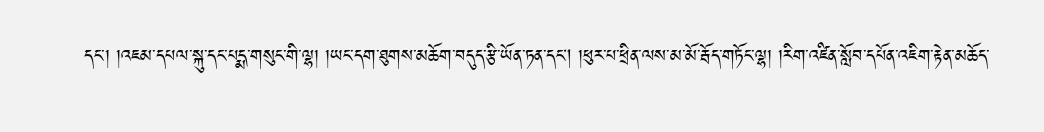དང་། །འཇམ་དཔལ་སྐུ་དང་པདྨ་གསུང་གི་ལྷ། །ཡང་དག་ཐུགས་མཆོག་བདུད་རྩི་ཡོན་ཏན་དང། །ཕུར་པ་ཕྲིན་ལས་མ་མོ་རྦོད་གཏོང་ལྷ། །རིག་འཛིན་སློབ་དཔོན་འཇིག་རྟེན་མཆོད་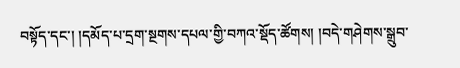བསྟོད་དང་། །དམོད་པ་དྲག་སྔགས་དཔལ་གྱི་བཀའ་སྡོད་ཚོགས། །བདེ་གཤེགས་སྒྲུབ་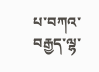པ་བཀའ་བརྒྱད་ལྷ་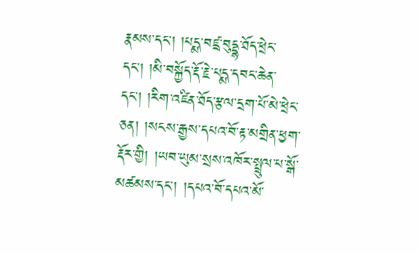རྣམས་དང་། །པདྨ་བཛྲ་བུདྡྷ་ཐོད་ཕྲེང་དང་། །མི་བསྐྱོད་རྡོ་རྗེ་པདྨ་དབང་ཆེན་དང་། །རིག་འཛིན་ཐོད་རྩལ་དྲག་པོ་མེ་ཕྲེང་ཅན། །སངས་རྒྱས་དཔའ་བོ་རྟ་མགྲིན་ཕྱག་རྡོར་གྱི། །ཡབ་ཡུམ་སྲས་འཁོར་སྤྲུལ་པ་སྒོ་མཚམས་དང་། །དཔའ་བོ་དཔའ་མོ་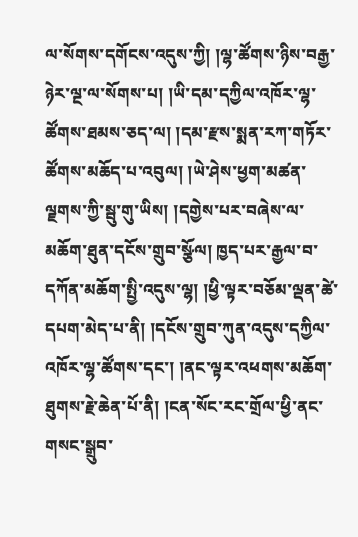ལ་སོགས་དགོངས་འདུས་ཀྱི། །ལྷ་ཚོགས་ཉིས་བརྒྱ་ཉེར་ལྔ་ལ་སོགས་པ། །ཡི་དམ་དཀྱིལ་འཁོར་ལྷ་ཚོགས་ཐམས་ཅད་ལ། །དམ་རྫས་སྨན་རཀ་གཏོར་ཚོགས་མཆོད་པ་འབུལ། །ཡེ་ཤེས་ཕྱག་མཚན་ལྗགས་ཀྱི་སྦུ་གུ་ཡིས། །དགྱེས་པར་བཞེས་ལ་མཆོག་ཐུན་དངོས་གྲུབ་སྩོལ། ཁྱད་པར་རྒྱལ་བ་དཀོན་མཆོག་སྤྱི་འདུས་ལྷ། །ཕྱི་ལྟར་བཅོམ་ལྡན་ཚེ་དཔག་མེད་པ་ནི། །དངོས་གྲུབ་ཀུན་འདུས་དཀྱིལ་འཁོར་ལྷ་ཚོགས་དང་། །ནང་ལྟར་འཕགས་མཆོག་ཐུགས་རྗེ་ཆེན་པོ་ནི། །ངན་སོང་རང་གྲོལ་ཕྱི་ནང་གསང་སྒྲུབ་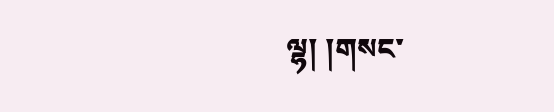ལྷ། །གསང་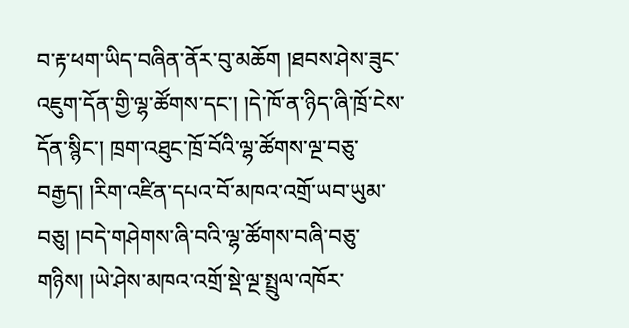བ་རྟ་ཕག་ཡིད་བཞིན་ནོར་བུ་མཆོག །ཐབས་ཤེས་ཟུང་འཇུག་དོན་གྱི་ལྷ་ཚོགས་དང་། །དེ་ཁོ་ན་ཉིད་ཞི་ཁྲོ་ངེས་དོན་སྙིང་། ཁྲག་འཐུང་ཁྲོ་བོའི་ལྷ་ཚོགས་ལྔ་བཅུ་བརྒྱད། །རིག་འཛིན་དཔའ་བོ་མཁའ་འགྲོ་ཡབ་ཡུམ་བཅུ། །བདེ་གཤེགས་ཞི་བའི་ལྷ་ཚོགས་བཞི་བཅུ་གཉིས། །ཡེ་ཤེས་མཁའ་འགྲོ་སྡེ་ལྔ་སྤྲུལ་འཁོར་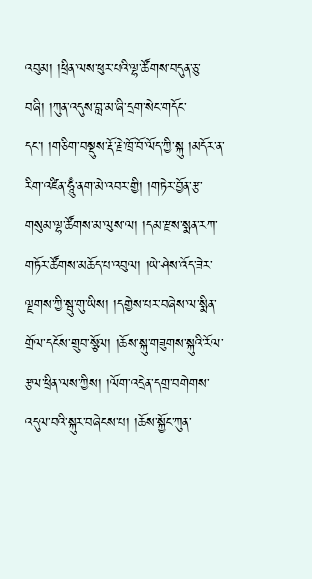འབུམ། །ཕྲིན་ལས་ཕུར་པའི་ལྷ་ཚོགས་བདུན་ཅུ་བཞི། །ཀུན་འདུས་བླ་མ་ཞི་དྲག་སེང་གདོང་དང་། །གཅིག་བསྡུས་རྡོ་རྗེ་ཁྲོ་བོ་ལོད་ཀྱི་སྐུ །མདོར་ན་རིག་འཛིན་ཧཱུྃ་ནག་མེ་འབར་གྱི། །གཏེར་བྱོན་རྩ་གསུམ་ལྷ་ཚོགས་མ་ལུས་ལ། །དམ་རྫས་སྨན་རཀ་གཏོར་ཚོགས་མཆོད་པ་འབུལ། །ཡེ་ཤེས་འོད་ཟེར་ལྗགས་ཀྱི་སྦུ་གུ་ཡིས། །དགྱེས་པར་བཞེས་ལ་སྨིན་གྲོལ་དངོས་གྲུབ་སྩོལ། །ཆོས་སྐུ་གཟུགས་སྐུའི་རོལ་རྩལ་ཕྲིན་ལས་ཀྱིས། །ལོག་འདྲེན་དགྲ་བགེགས་འདུལ་བའི་སྐུར་བཞེངས་པ། །ཆོས་སྐྱོང་ཀུན་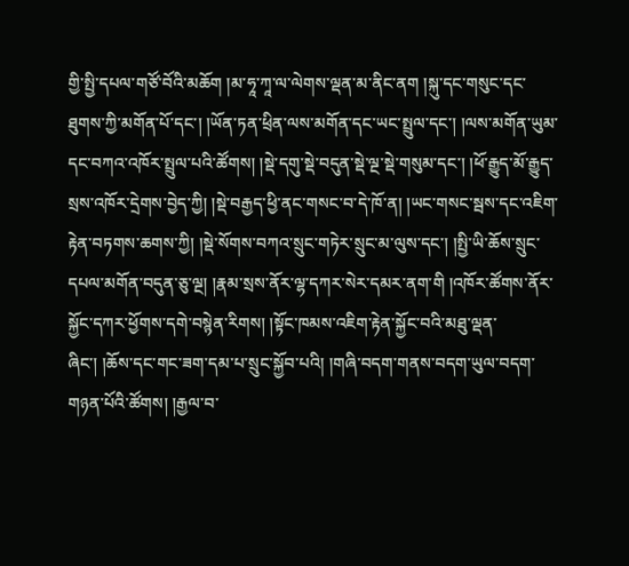གྱི་སྤྱི་དཔལ་གཙོ་བོའི་མཆོག །མ་ཧཱ་ཀཱ་ལ་ལེགས་ལྡན་མ་ནིང་ནག །སྐུ་དང་གསུང་དང་ཐུགས་ཀྱི་མགོན་པོ་དང་། །ཡོན་ཏན་ཕྲིན་ལས་མགོན་དང་ཡང་སྤྲུལ་དང་། །ལས་མགོན་ཡུམ་དང་བཀའ་འཁོར་སྤྲུལ་པའི་ཚོགས། །སྡེ་དགུ་སྡེ་བདུན་སྡེ་ལྔ་སྡེ་གསུམ་དང་། །ཕོ་རྒྱུད་མོ་རྒྱུད་སྲས་འཁོར་དྲེགས་བྱེད་ཀྱི། །སྡེ་བརྒྱད་ཕྱི་ནང་གསང་བ་དེ་ཁོ་ན། །ཡང་གསང་སྦས་དང་འཇིག་རྟེན་བཏགས་ཆགས་ཀྱི། །སྡེ་སོགས་བཀའ་སྲུང་གཏེར་སྲུང་མ་ལུས་དང་། །སྤྱི་ཡི་ཆོས་སྲུང་དཔལ་མགོན་བདུན་ཅུ་ལྔ། །རྣམ་སྲས་ནོར་ལྷ་དཀར་སེར་དམར་ནག་གི །འཁོར་ཚོགས་ནོར་སྐྱོང་དཀར་ཕྱོགས་དགེ་བསྙེན་རིགས། །སྟོང་ཁམས་འཇིག་རྟེན་སྐྱོང་བའི་མཐུ་ལྡན་ཞིང་། །ཆོས་དང་གང་ཟག་དམ་པ་སྲུང་སྐྱོབ་པའི། །གཞི་བདག་གནས་བདག་ཡུལ་བདག་གཉན་པོའི་ཚོགས། །རྒྱལ་བ་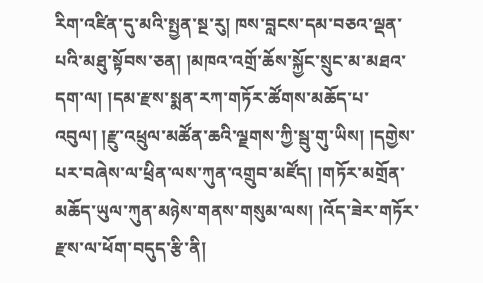རིག་འཛིན་དུ་མའི་སྤྱན་སྔ་རུ། ཁས་བླངས་དམ་བཅའ་ལྡན་པའི་མཐུ་སྟོབས་ཅན། །མཁའ་འགྲོ་ཆོས་སྐྱོང་སྲུང་མ་མཐའ་དག་ལ། །དམ་རྫས་སྨན་རཀ་གཏོར་ཚོགས་མཆོད་པ་འབུལ། །རྫུ་འཕྲུལ་མཚོན་ཆའི་ལྗགས་ཀྱི་སྦུ་གུ་ཡིས། །དགྱེས་པར་བཞེས་ལ་ཕྲིན་ལས་ཀུན་འགྲུབ་མཛོད། །གཏོར་མགྲོན་མཆོད་ཡུལ་ཀུན་མཉེས་གནས་གསུམ་ལས། །འོད་ཟེར་གཏོར་རྫས་ལ་ཕོག་བདུད་རྩི་ནི།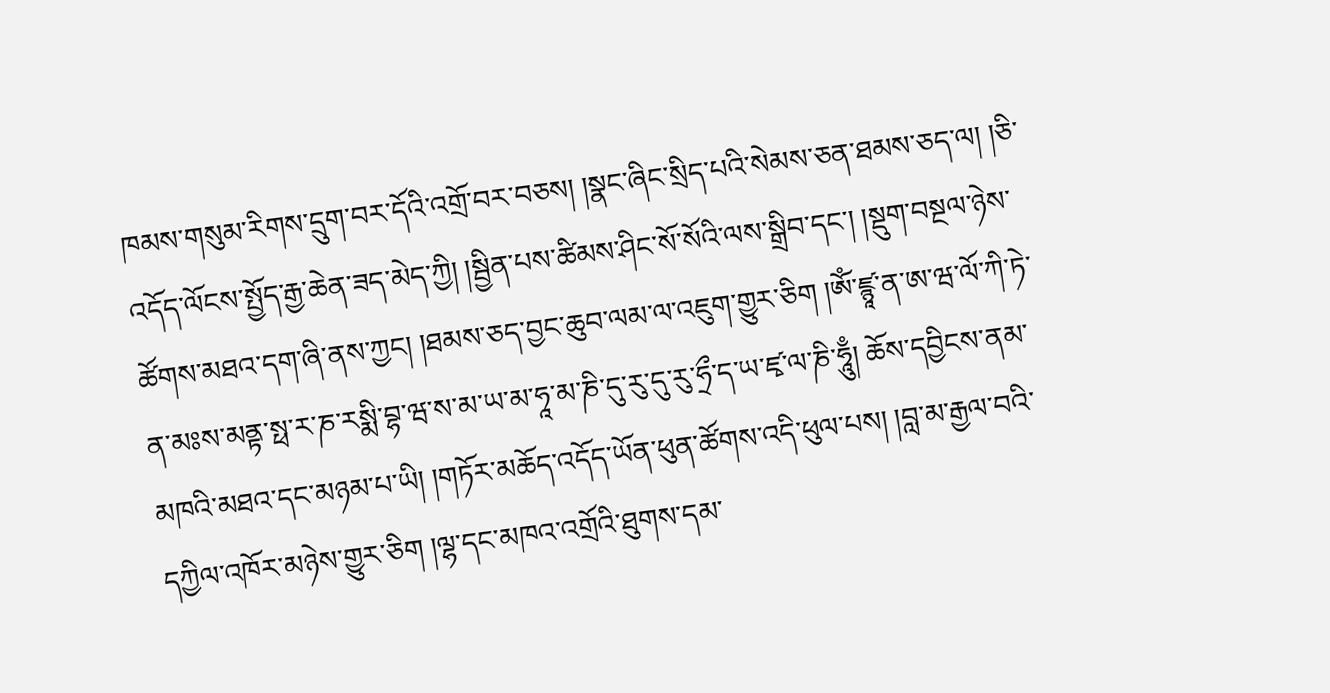ཁམས་གསུམ་རིགས་དྲུག་བར་དོའི་འགྲོ་བར་བཅས། །སྣང་ཞིང་སྲིད་པའི་སེམས་ཅན་ཐམས་ཅད་ལ། །ཅི་འདོད་ལོངས་སྤྱོད་རྒྱ་ཆེན་ཟད་མེད་ཀྱི། །སྦྱིན་པས་ཚིམས་ཤིང་སོ་སོའི་ལས་སྒྲིབ་དང་། །སྡུག་བསྔལ་ཉེས་ཚོགས་མཐའ་དག་ཞི་ནས་ཀྱང། །ཐམས་ཅད་བྱང་ཆུབ་ལམ་ལ་འཇུག་གྱུར་ཅིག །ཨོཾ་ཛྙཱ་ན་ཨ་ཝ་ལོ་ཀི་ཏེ་ན་མཿས་མནྟ་སྥ་ར་ཎ་རསྨི་བྷ་ཝ་ས་མ་ཡ་མ་ཧཱ་མ་ཎི་དུ་རུ་དུ་རུ་ཧྲྀ་ད་ཡ་ཛྭ་ལ་ཎི་ཧཱུྃ། ཆོས་དབྱིངས་ནམ་མཁའི་མཐའ་དང་མཉམ་པ་ཡི། །གཏོར་མཆོད་འདོད་ཡོན་ཕུན་ཚོགས་འདི་ཕུལ་པས། །བླ་མ་རྒྱལ་བའི་དཀྱིལ་འཁོར་མཉེས་གྱུར་ཅིག །ལྷ་དང་མཁའ་འགྲོའི་ཐུགས་དམ་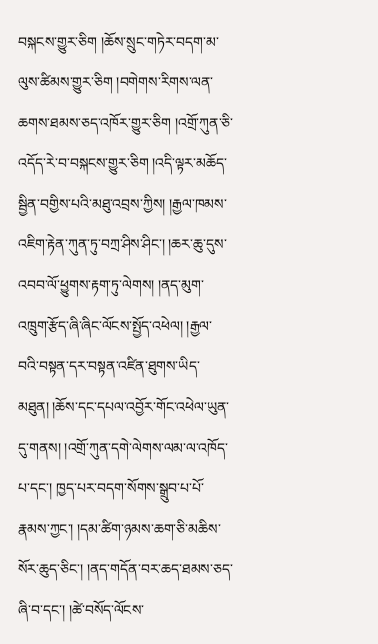བསྐངས་གྱུར་ཅིག །ཆོས་སྲུང་གཏེར་བདག་མ་ལུས་ཚིམས་གྱུར་ཅིག །བགེགས་རིགས་ལན་ཆགས་ཐམས་ཅད་འཁོར་གྱུར་ཅིག །འགྲོ་ཀུན་ཅི་འདོད་རེ་བ་བསྐངས་གྱུར་ཅིག །འདི་ལྟར་མཆོད་སྦྱིན་བགྱིས་པའི་མཐུ་འབྲས་ཀྱིས། །རྒྱལ་ཁམས་འཇིག་རྟེན་ཀུན་ཏུ་བཀྲ་ཤིས་ཤིང་། །ཆར་ཆུ་དུས་འབབ་ལོ་ཕྱུགས་རྟག་ཏུ་ལེགས། །ནད་མུག་འཁྲུག་རྩོད་ཞི་ཞིང་ལོངས་སྤྱོད་འཕེལ། །རྒྱལ་བའི་བསྟན་དར་བསྟན་འཛིན་ཐུགས་ཡིད་མཐུན། །ཆོས་དང་དཔལ་འབྱོར་གོང་འཕེལ་ཡུན་དུ་གནས། །འགྲོ་ཀུན་དགེ་ལེགས་ལམ་ལ་འཁོད་པ་དང་། ཁྱད་པར་བདག་སོགས་སྒྲུབ་པ་པོ་རྣམས་ཀྱང་། །དམ་ཚིག་ཉམས་ཆག་ཅི་མཆིས་སོར་ཆུད་ཅིང་། །ནད་གདོན་བར་ཆད་ཐམས་ཅད་ཞི་བ་དང་། །ཚེ་བསོད་ལོངས་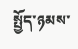སྤྱོད་ཉམས་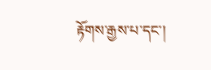རྟོགས་རྒྱས་པ་དང་།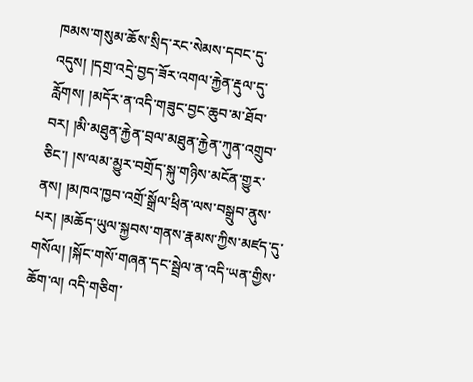ཁམས་གསུམ་ཆོས་སྲིད་རང་སེམས་དབང་དུ་འདུས། །དགྲ་འདྲེ་བྱད་ཟོར་འགལ་རྐྱེན་རྡུལ་དུ་རློགས། །མདོར་ན་འདི་གཟུང་བྱང་ཆུབ་མ་ཐོབ་བར། །མི་མཐུན་རྐྱེན་བྲལ་མཐུན་རྐྱེན་ཀུན་འགྲུབ་ཅིང་། །ས་ལམ་མྱུར་བགྲོད་སྐུ་གཉིས་མངོན་གྱུར་ནས། །མཁའ་ཁྱབ་འགྲོ་སྒྲོལ་ཕྲིན་ལས་བསྒྲུབ་ནུས་པར། །མཆོད་ཡུལ་སྐྱབས་གནས་རྣམས་ཀྱིས་མཛད་དུ་གསོལ། །སྐོང་གསོ་གཞན་དང་སྦྲེལ་ན་འདི་ཡན་གྱིས་ཆོག་ལ། འདི་གཅིག་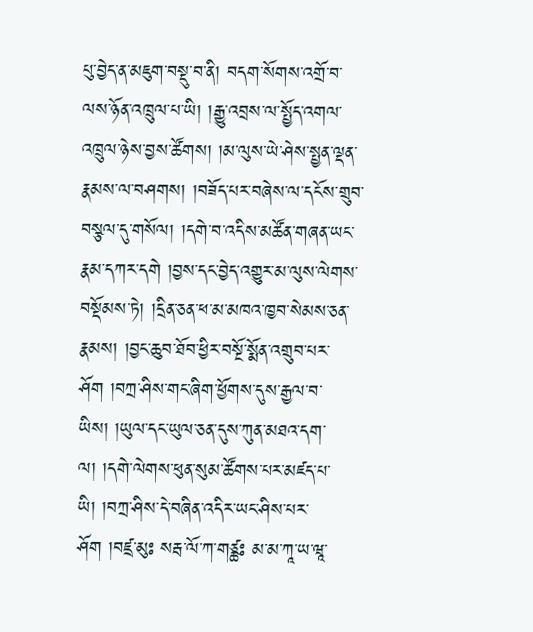པུ་བྱེད་ན་མཇུག་བསྡུ་བ་ནི། བདག་སོགས་འགྲོ་བ་ལས་ཉོན་འཁྲུལ་པ་ཡི། །རྒྱུ་འབྲས་ལ་སྤྱོད་འགལ་འཁྲུལ་ཉེས་བྱས་ཚོགས། །མ་ལུས་ཡེ་ཤེས་སྤྱན་ལྡན་རྣམས་ལ་བཤགས། །བཟོད་པར་བཞེས་ལ་དངོས་གྲུབ་བསྩལ་དུ་གསོལ། །དགེ་བ་འདིས་མཚོན་གཞན་ཡང་རྣམ་དཀར་དགེ །བྱས་དང་བྱེད་འགྱུར་མ་ལུས་ལེགས་བསྡོམས་ཏེ། །དྲིན་ཅན་ཕ་མ་མཁའ་ཁྱབ་སེམས་ཅན་རྣམས། །བྱང་ཆུབ་ཐོབ་ཕྱིར་བསྔོ་སྨོན་འགྲུབ་པར་ཤོག །བཀྲ་ཤིས་གང་ཞིག་ཕྱོགས་དུས་རྒྱལ་བ་ཡིས། །ཡུལ་དང་ཡུལ་ཅན་དུས་ཀུན་མཐའ་དག་ལ། །དགེ་ལེགས་ཕུན་སུམ་ཚོགས་པར་མཛད་པ་ཡི། །བཀྲ་ཤིས་དེ་བཞིན་འདིར་ཡང་ཤིས་པར་ཤོག །བཛྲ་མུཿ སརྦ་ལོ་ཀ་གཙྪཿ མ་མ་ཀཱ་ཡ་ཝཱ་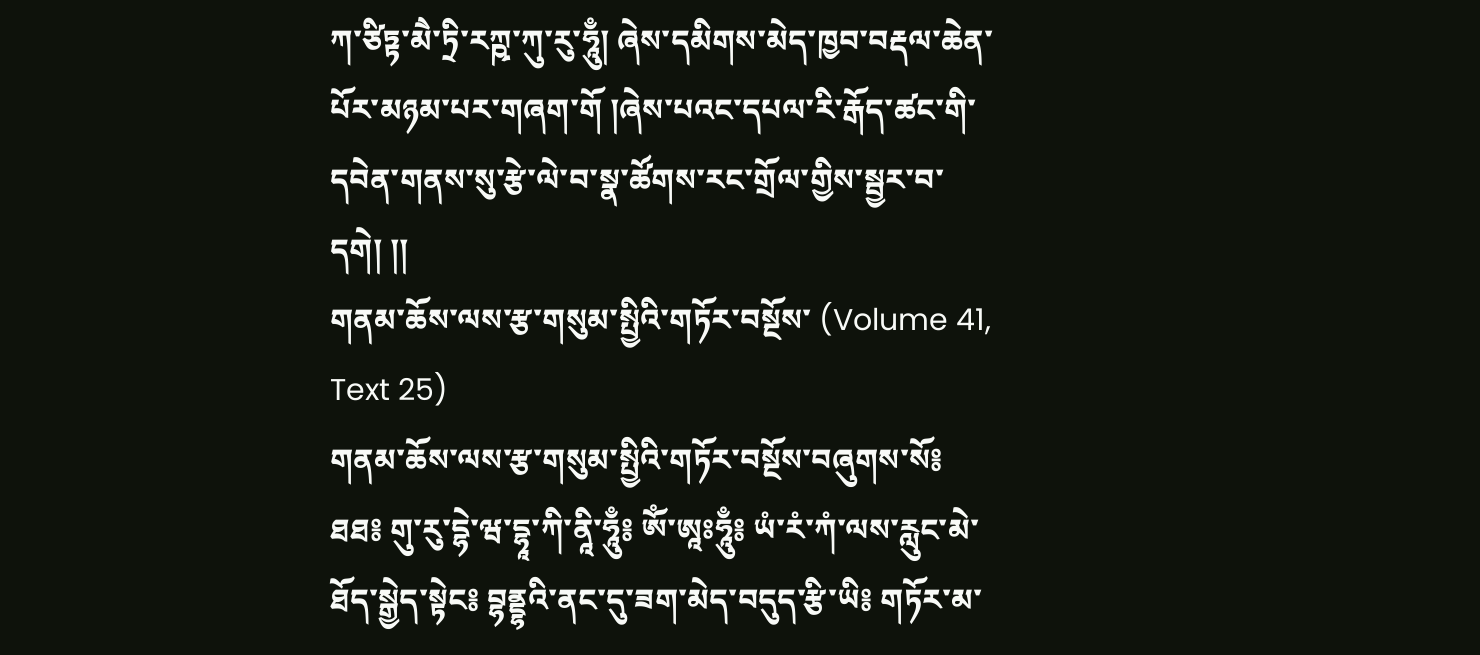ཀ་ཙིཏྟ་མཻ་ཏྲི་རཀྵ་ཀུ་རུ་ཧཱུྃ། ཞེས་དམིགས་མེད་ཁྱབ་བརྡལ་ཆེན་པོར་མཉམ་པར་གཞག་གོ །ཞེས་པའང་དཔལ་རི་རྒོད་ཚང་གི་དབེན་གནས་སུ་རྩེ་ལེ་བ་སྣ་ཚོགས་རང་གྲོལ་གྱིས་སྦྱར་བ་དགེ། །།
གནམ་ཆོས་ལས་རྩ་གསུམ་སྤྱིའི་གཏོར་བསྔོས་ (Volume 41, Text 25)
གནམ་ཆོས་ལས་རྩ་གསུམ་སྤྱིའི་གཏོར་བསྔོས་བཞུགས་སོ༔ ཐཐ༔ གུ་རུ་དྷེ་ཝ་དྷཱ་ཀི་ནཱི་ཧཱུྃ༔ ཨོཾ་ཨཱཿཧཱུྃ༔ ཡཾ་རཾ་ཀཾ་ལས་རླུང་མེ་ཐོད་སྒྱེད་སྟེང༔ བྷནྡྷའི་ནང་དུ་ཟག་མེད་བདུད་རྩི་ཡི༔ གཏོར་མ་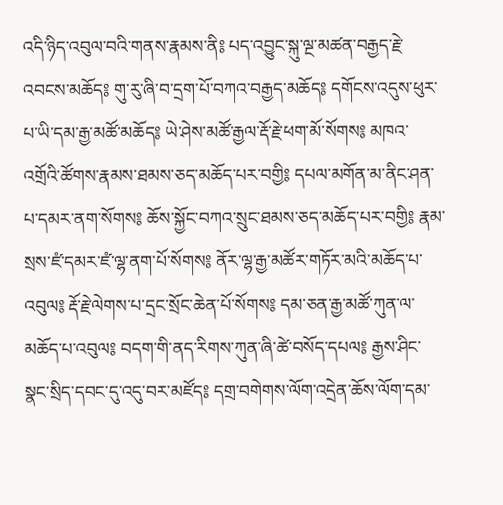འདི་ཉིད་འབུལ་བའི་གནས་རྣམས་ནི༔ པད་འབྱུང་སྐུ་ལྔ་མཚན་བརྒྱད་རྗེ་འབངས་མཆོད༔ གུ་རུ་ཞི་བ་དྲག་པོ་བཀའ་བརྒྱད་མཆོད༔ དགོངས་འདུས་ཕུར་པ་ཡི་དམ་རྒྱ་མཚོ་མཆོད༔ ཡེ་ཤེས་མཚོ་རྒྱལ་རྡོ་རྗེ་ཕག་མོ་སོགས༔ མཁའ་འགྲོའི་ཚོགས་རྣམས་ཐམས་ཅད་མཆོད་པར་བགྱི༔ དཔལ་མགོན་མ་ནིང་ཤན་པ་དམར་ནག་སོགས༔ ཆོས་སྐྱོང་བཀའ་སྲུང་ཐམས་ཅད་མཆོད་པར་བགྱི༔ རྣམ་སྲས་ཛཾ་དམར་ཛཾ་ལྷ་ནག་པོ་སོགས༔ ནོར་ལྷ་རྒྱ་མཚོར་གཏོར་མའི་མཆོད་པ་འབུལ༔ རྡོ་རྗེ་ལེགས་པ་དྲང་སྲོང་ཆེན་པོ་སོགས༔ དམ་ཅན་རྒྱ་མཚོ་ཀུན་ལ་མཆོད་པ་འབུལ༔ བདག་གི་ནད་རིགས་ཀུན་ཞི་ཚེ་བསོད་དཔལ༔ རྒྱས་ཤིང་སྣང་སྲིད་དབང་དུ་འདུ་བར་མཛོད༔ དགྲ་བགེགས་ལོག་འདྲེན་ཆོས་ལོག་དམ་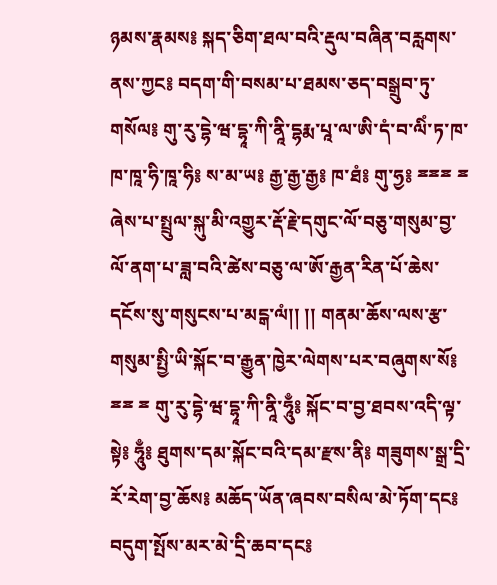ཉམས་རྣམས༔ སྐད་ཅིག་ཐལ་བའི་རྡུལ་བཞིན་བརླགས་ནས་ཀྱང༔ བདག་གི་བསམ་པ་ཐམས་ཅད་བསྒྲུབ་ཏུ་གསོལ༔ གུ་རུ་དྷེ་ཝ་དྷཱ་ཀི་ནཱི་དྷརྨ་པཱ་ལ་ཨི་དཾ་བ་ལིཾ་ཏ་ཁ་ཁ་ཁཱ་ཧི་ཁཱ་ཧི༔ ས་མ་ཡ༔ རྒྱ་རྒྱ་རྒྱ༔ ཁ་ཐཾ༔ གུ་ཧྱ༔ ྈྈྈ ྈ ཞེས་པ་སྤྲུལ་སྐུ་མི་འགྱུར་རྡོ་རྗེ་དགུང་ལོ་བཅུ་གསུམ་བྱ་ལོ་ནག་པ་ཟླ་བའི་ཚེས་བཅུ་ལ་ཨོ་རྒྱན་རིན་པོ་ཆེས་དངོས་སུ་གསུངས་པ་མངྒ་ལཾ།། །། གནམ་ཆོས་ལས་རྩ་གསུམ་སྤྱི་ཡི་སྐོང་བ་རྒྱུན་ཁྱེར་ལེགས་པར་བཞུགས་སོ༔ ྈྈ ྈ གུ་རུ་དྷེ་ཝ་དྷཱ་ཀི་ནཱི་ཧཱུྃ༔ སྐོང་བ་བྱ་ཐབས་འདི་ལྟ་སྟེ༔ ཧཱུྃ༔ ཐུགས་དམ་སྐོང་བའི་དམ་རྫས་ནི༔ གཟུགས་སྒྲ་དྲི་རོ་རེག་བྱ་ཆོས༔ མཆོད་ཡོན་ཞབས་བསིལ་མེ་ཏོག་དང༔ བདུག་སྤོས་མར་མེ་དྲི་ཆབ་དང༔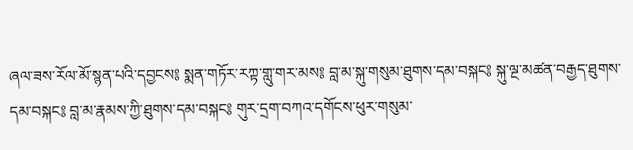ཞལ་ཟས་རོལ་མོ་སྙན་པའི་དབྱངས༔ སྨན་གཏོར་རཀྟ་གླུ་གར་མས༔ བླ་མ་སྐུ་གསུམ་ཐུགས་དམ་བསྐང༔ སྐུ་ལྔ་མཚན་བརྒྱད་ཐུགས་དམ་བསྐང༔ བླ་མ་རྣམས་ཀྱི་ཐུགས་དམ་བསྐང༔ གུར་དྲག་བཀའ་དགོངས་ཕུར་གསུམ་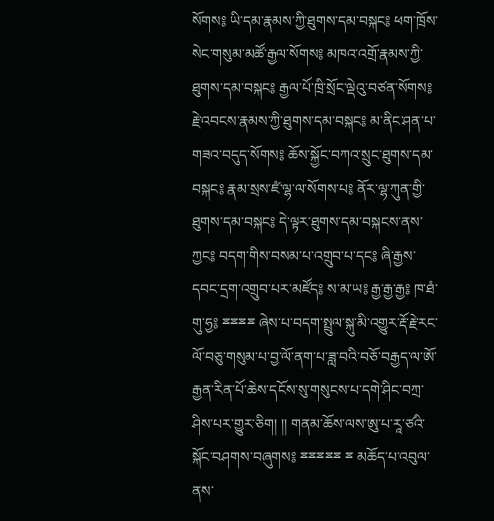སོགས༔ ཡི་དམ་རྣམས་ཀྱི་ཐུགས་དམ་བསྐང༔ ཕག་ཁྲོས་སེང་གསུམ་མཚོ་རྒྱལ་སོགས༔ མཁའ་འགྲོ་རྣམས་ཀྱི་ཐུགས་དམ་བསྐང༔ རྒྱལ་པོ་ཁྲི་སྲོང་ལྡེའུ་བཙན་སོགས༔ རྗེ་འབངས་རྣམས་ཀྱི་ཐུགས་དམ་བསྐང༔ མ་ནིང་ཤན་པ་གཟའ་བདུད་སོགས༔ ཆོས་སྐྱོང་བཀའ་སྲུང་ཐུགས་དམ་བསྐང༔ རྣམ་སྲས་ཛཾ་ལྷ་ལ་སོགས་པ༔ ནོར་ལྷ་ཀུན་གྱི་ཐུགས་དམ་བསྐང༔ དེ་ལྟར་ཐུགས་དམ་བསྐངས་ནས་ཀྱང༔ བདག་གིས་བསམ་པ་འགྲུབ་པ་དང༔ ཞི་རྒྱས་དབང་དྲག་འགྲུབ་པར་མཛོད༔ ས་མ་ཡ༔ རྒྱ་རྒྱ་རྒྱ༔ ཁ་ཐཾ་གུ་ཧྱ༔ ྈྈྈྈ ཞེས་པ་བདག་སྤྲུལ་སྐུ་མི་འགྱུར་རྡོ་རྗེ་རང་ལོ་བཅུ་གསུམ་པ་བྱ་ལོ་ནག་པ་ཟླ་བའི་བཅོ་བརྒྱད་ལ་ཨོ་རྒྱན་རིན་པོ་ཆེས་དངོས་སུ་གསུངས་པ་དགེ་ཤིང་བཀྲ་ཤིས་པར་གྱུར་ཅིག། །། གནམ་ཆོས་ལས་ཨུ་པ་རཱ་ཙའི་སྐོང་བཤགས་བཞུགས༔ ྈྈྈྈྈ ྈ མཆོད་པ་འབུལ་ནས་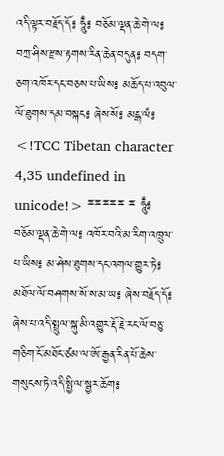འདི་ལྟར་བརྗོད་དོ༔ ཧཱུྃ༔ བཅོམ་ལྡན་ཆེ་གེ་ལ༔ བཀྲ་ཤིས་རྫས་རྟགས་རིན་ཆེན་བདུན༔ བདག་ཅག་འཁོར་དང་བཅས་པ་ཡིས༔ མཆོད་པ་འབུལ་ལོ་ཐུགས་དམ་བསྐང༔ ཞེས་སོ༔ མངྒ་ལཾ༔ <!TCC Tibetan character 4,35 undefined in unicode!> ྈྈྈྈྈ ྈ ཧཱུྃ༔ བཅོམ་ལྡན་ཆེ་གེ་ལ༔ འཁོར་བའི་མ་རིག་འཁྲུལ་པ་ཡིས༔ མ་ཤེས་ཐུགས་དང་འགལ་གྱུར་ཏེ༔ མཐོལ་ལོ་བཤགས་སོ་ས་མ་ཡ༔ ཞེས་བརྗོད་དོ༔ ཞེས་པ་འདི་སྤྲུལ་སྐུ་མི་འགྱུར་རྡོ་རྗེ་རང་ལོ་བཅུ་གཅིག་ངོ་མཐོང་ཙམ་ལ་ཨོ་རྒྱན་རིན་པོ་ཆེས་གསུངས་ཏེ་འདི་སྤྱི་ལ་སྦྱར་ཆོག༔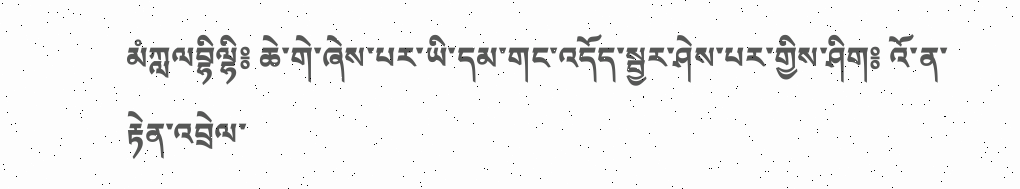མཾཀླལབྷིལྷི༔ ཆེ་གེ་ཞེས་པར་ཡི་དམ་གང་འདོད་སྦྱར་ཤེས་པར་གྱིས་ཤིག༔ འོ་ན་རྟེན་འབྲེལ་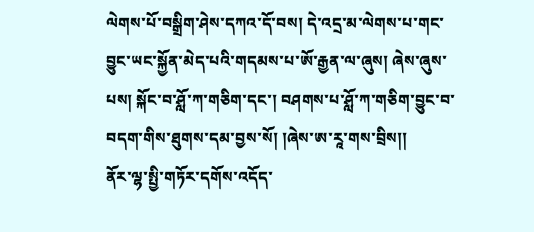ལེགས་པོ་བསྒྲིག་ཤེས་དཀའ་དོ་བས། དེ་འདྲ་མ་ལེགས་པ་གང་བྱུང་ཡང་སྐྱོན་མེད་པའི་གདམས་པ་ཨོ་རྒྱན་ལ་ཞུས། ཞེས་ཞུས་པས། སྐོང་བ་ཤློ་ཀ་གཅིག་དང་། བཤགས་པ་ཤློ་ཀ་གཅིག་བྱུང་བ་བདག་གིས་ཐུགས་དམ་བྱས་སོ། །ཞེས་ཨ་རཱ་གས་བྲིས།།
ནོར་ལྷ་སྤྱི་གཏོར་དགོས་འདོད་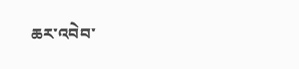ཆར་འབེབ་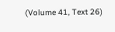(Volume 41, Text 26)